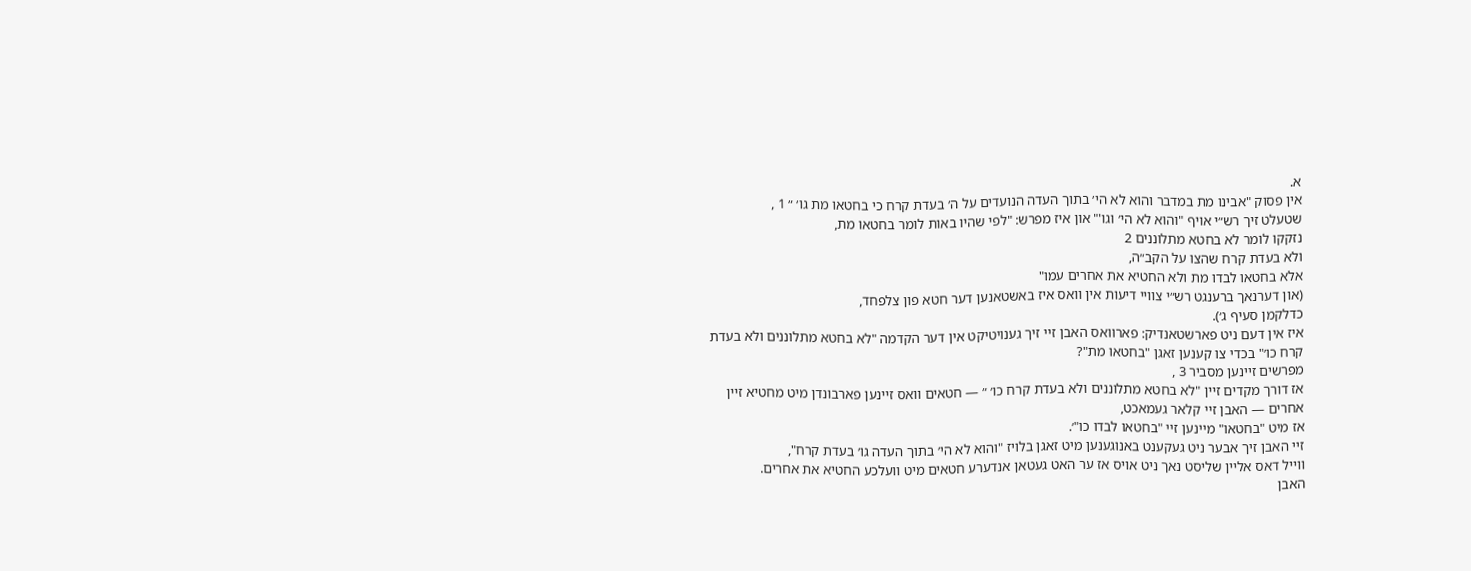א.
אין פסוק "אבינו מת במדבר והוא לא הי׳ בתוך העדה הנועדים על ה׳ בעדת קרח כי בחטאו מת גו׳ ״ 1 ,
שטעלט זיך רש״י אויף "והוא לא הי׳ וגו'" און איז מפרש: "לפי שהיו באות לומר בחטאו מת,
נזקקו לומר לא בחטא מתלוננים 2
ולא בעדת קרח שהצו על הקב״ה,
אלא בחטאו לבדו מת ולא החטיא את אחרים עמו"
(און דערנאך ברענגט רש״י צוויי דיעות אין וואס איז באשטאנען דער חטא פון צלפחד,
כדלקמן סעיף ג׳).
איז אין דעם ניט פארשטאנדיק: פארוואס האבן זיי זיך גענויטיקט אין דער הקדמה "לא בחטא מתלוננים ולא בעדת קרח כו׳" בכדי צו קענען זאגן "בחטאו מת"?
מפרשים זיינען מסביר 3 ,
אז דורך מקדים זיין "לא בחטא מתלוננים ולא בעדת קרח כו׳ ״ — חטאים וואס זיינען פארבונדן מיט מחטיא זיין אחרים — האבן זיי קלאר געמאכט,
אז מיט "בחטאו" מיינען זיי "בחטאו לבדו כו"׳.
זיי האבן זיך אבער ניט געקענט באנוגענען מיט זאגן בלויז "והוא לא הי׳ בתוך העדה גו׳ בעדת קרח",
ווייל דאס אליין שליסט נאך ניט אויס אז ער האט געטאן אנדערע חטאים מיט וועלכע החטיא את אחרים.
האבן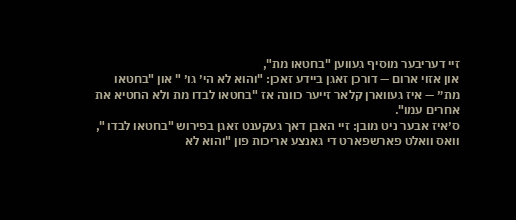זיי דעריבער מוסיף געווען "בחטאו מת",
און אזוי ארום — דורכן זאגן ביידע זאכן: "והוא לא הי׳ גו׳ " און "בחטאו מת״ — איז געווארן קלאר זייער כוונה אז "בחטאו לבדו מת ולא החטיא את אחרים עמו".
ס׳איז אבער ניט מובן: זיי האבן דאך געקענט זאגן בפירוש "בחטאו לבדו ",
וואס וואלט פארשפארט די גאנצע אריכות פון "והוא לא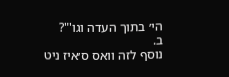הי׳ בתוך העדה וגו'"?
ב.
נוסף לזה וואס ס׳איז ניט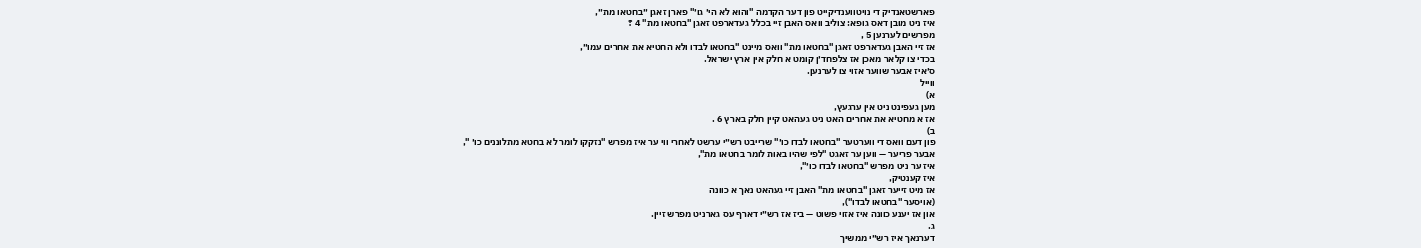פארשטאנדיק די נויטווענדיקייט פון דער הקדמה "והוא לא הי׳ גו׳" פארן זאגן ״בחטאו מת״,
איז ניט מובן דאס גופא: צוליב וואס האבן זיי בכלל געדארפט זאגן "בחטאו מת" 4 ?
מפרשים לערנען 5 ,
אז זיי האבן געדארפט זאגן "בחטאו מת" וואס מיינט "בחטאו לבדו ולא החטיא את אחרים עמו״,
בכדי צו קלאר מאכן אז צלפחד׳ן קומט א חלק אין ארץ ישראל.
ס׳איז אבער שווער אזוי צו לערנען.
ווייל
א)
מען געפינט ניט אין ערגעץ,
אז א מחטיא את אחרים האט ניט געהאט קיין חלק בארץ 6 .
ב)
פון דעם וואס די ווערטער "בחטאו לבדו כו׳" שרייבט רש״י ערשט לאחרי ווי ער איז מפרש "נזקקו לומר לא בחטא מתלוננים כו׳ ",
אבער פריער — ווען ער זאגט "לפי שהיו באות לומר בחטאו מת",
איז ער ניט מפרש "בחטאו לבדו כו׳",
איז קענטיק,
אז מיט זייער זאגן "בחטאו מת" האבן זיי געהאט נאך א כוונה
(אויסער "בחטאו לבדו"),
און אז יענע כוונה איז אזוי פשוט — ביז אז רש״י דארף עס גארניט מפרש זיין.
ג.
דערנאך איז רש״י ממשיך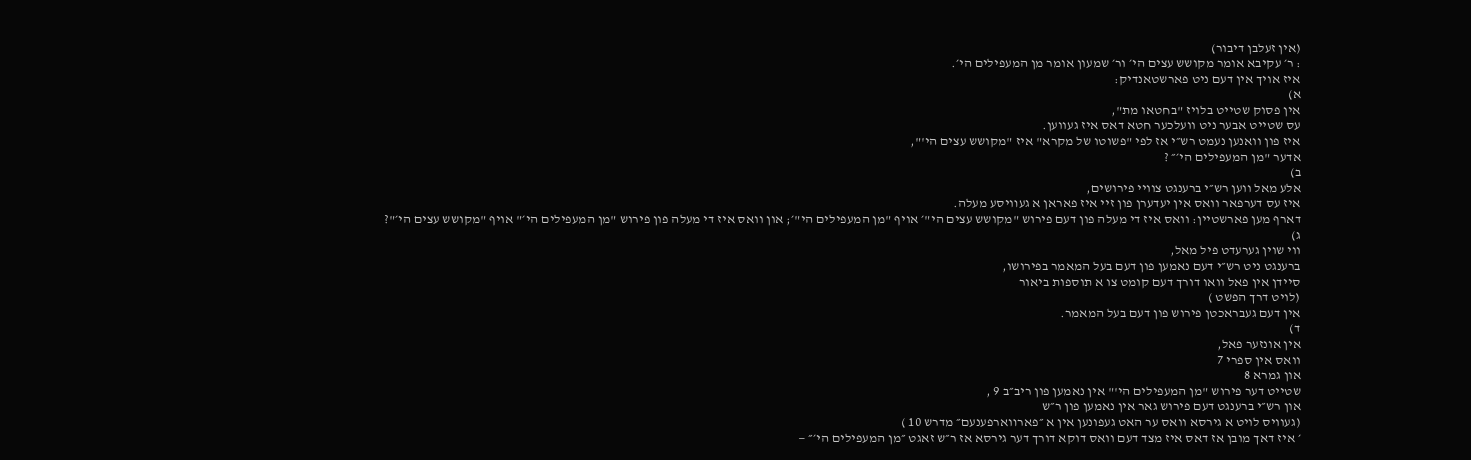(אין זעלבן דיבור)
: ר׳ עקיבא אומר מקושש עצים הי׳ ור׳ שמעון אומר מן המעפילים הי׳.
איז אויך אין דעם ניט פארשטאנדיק:
א)
אין פסוק שטייט בלויז "בחטאו מת",
עס שטייט אבער ניט וועלכער חטא דאס איז געווען.
איז פון וואנען נעמט רש״י אז לפי "פשוטו של מקרא" איז "מקושש עצים הי'",
אדער "מן המעפילים הי׳״ ?
ב)
אלע מאל ווען רש״י ברענגט צוויי פירושים,
איז עס דערפאר וואס אין יעדערן פון זיי איז פאראן א געװיסע מעלה.
דארף מען פארשטיין: וואס איז די מעלה פון דעם פירוש "מקושש עצים הי"׳ אויף "מן המעפילים הי"׳; און וואס איז די מעלה פון פירוש "מן המעפילים הי׳" אויף "מקושש עצים הי׳"?
ג)
ווי שוין גערעדט פיל מאל,
ברענגט ניט רש״י דעם נאמען פון דעם בעל המאמר בפירושו,
סיידן אין פאל וואו דורך דעם קומט צו א תוספות ביאור
(לויט דרך הפשט )
אין דעם געבראכטן פירוש פון דעם בעל המאמר.
ד)
אין אונזער פאל,
וואס אין ספרי 7
און גמרא 8
שטייט דער פירוש "מן המעפילים הי'" אין נאמען פון ריב״ב 9 ,
און רש״י ברענגט דעם פירוש גאר אין נאמען פון ר״ש
(געוויס לויט א גירסא וואס ער האט געפונען אין א ״פארװארפענעם״ מדרש 10 )
׳ איז דאך מובן אז דאס איז מצד דעם וואס דוקא דורך דער גירסא אז ר״ש זאגט ״מן המעפילים הי׳״ —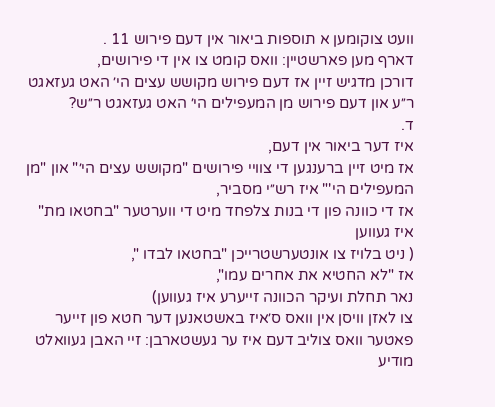וועט צוקומען א תוספות ביאור אין דעם פירוש 11 .
דארף מען פארשטיין: וואס קומט צו אין די פירושים,
דורכן מדגיש זיין אז דעם פירוש מקושש עצים הי׳ האט געזאגט ר״ע און דעם פירוש מן המעפילים הי׳ האט געזאגט ר״ש?
ד.
איז דער ביאור אין דעם,
אז מיט זיין ברענגען די צוויי פירושים "מקושש עצים הי׳" און "מן המעפילים הי'" איז רש״י מסביר,
אז די כוונה פון די בנות צלפחד מיט די ווערטער "בחטאו מת" איז געווען
( ניט בלויז צו אונטערשטרייכן "בחטאו לבדו ",
אז "לא החטיא את אחרים עמו",
נאר תחלת ועיקר הכוונה זייערע איז געווען)
צו לאזן וויסן אין וואס ס׳איז באשטאנען דער חטא פון זייער פאטער וואס צוליב דעם איז ער געשטארבן: זיי האבן געוואלט מודיע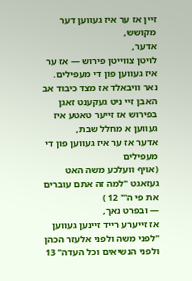זיין אז ער איז געווען דער מקושש,
אדער,
לויטן צווייטן פירוש — אז ער איז געווען פון די מעפילים.
נאר וויבאלד אז מצד כיבוד אב האבן זיי ניט געקענט זאגן בפירוש אז זייער טאטע איז געווען א מחלל שבת,
אדער אז ער איז געווען פון די מעפילים
(אויף וועלכע משה האט געזאגט "למה זה אתם עוברים את פי ה'" 12 )
— ובפרט נאך,
אז זייערע רייד זיינען געווען "לפני משה ולפני אלעזר הכהן ולפני הנשיאים וכל העדה" 13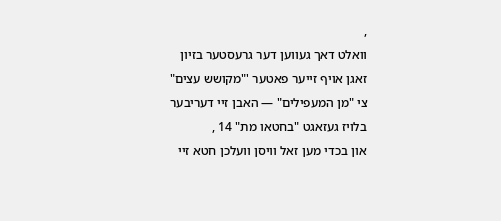,
וואלט דאך געווען דער גרעסטער בזיון זאגן אויף זייער פאטער '"מקושש עצים" צי "מן המעפילים" — האבן זיי דעריבער בלויז געזאגט "בחטאו מת" 14 ,
און בכדי מען זאל וויסן וועלכן חטא זיי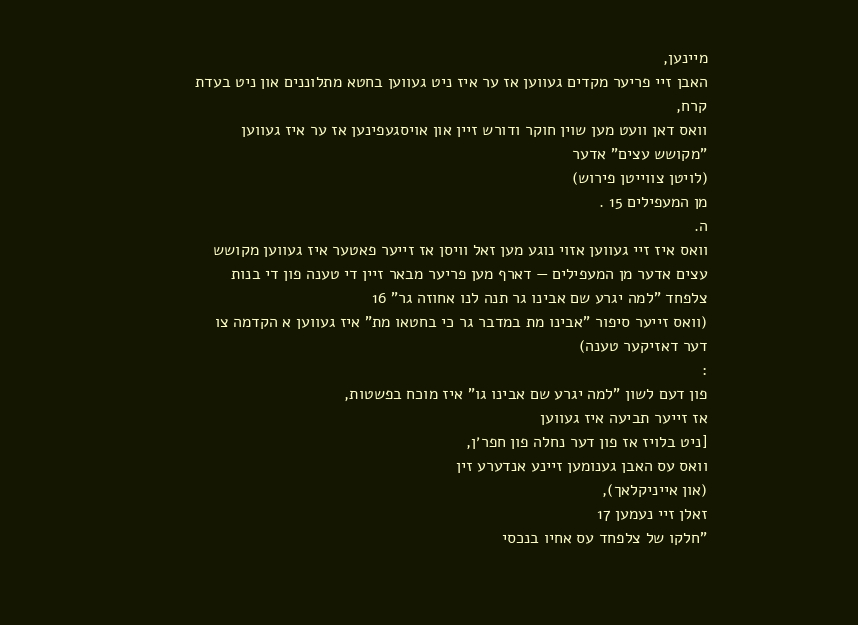מיינען,
האבן זיי פריער מקדים געווען אז ער איז ניט געווען בחטא מתלוננים און ניט בעדת קרח,
וואס דאן וועט מען שוין חוקר ודורש זיין און אויסגעפינען אז ער איז געווען "מקושש עצים" אדער
(לויטן צווייטן פירוש)
מן המעפילים 15 .
ה.
וואס איז זיי געווען אזוי נוגע מען זאל וויסן אז זייער פאטער איז געווען מקושש עצים אדער מן המעפילים — דארף מען פריער מבאר זיין די טענה פון די בנות צלפחד "למה יגרע שם אבינו גר תנה לנו אחוזה גר" 16
(וואס זייער סיפור "אבינו מת במדבר גר כי בחטאו מת" איז געווען א הקדמה צו דער דאזיקער טענה)
:
פון דעם לשון "למה יגרע שם אבינו גו" איז מוכח בפשטות,
אז זייער תביעה איז געווען
[ניט בלויז אז פון דער נחלה פון חפר׳ן,
וואס עס האבן גענומען זיינע אנדערע זין
(און אייניקלאך),
זאלן זיי נעמען 17
"חלקו של צלפחד עס אחיו בנכסי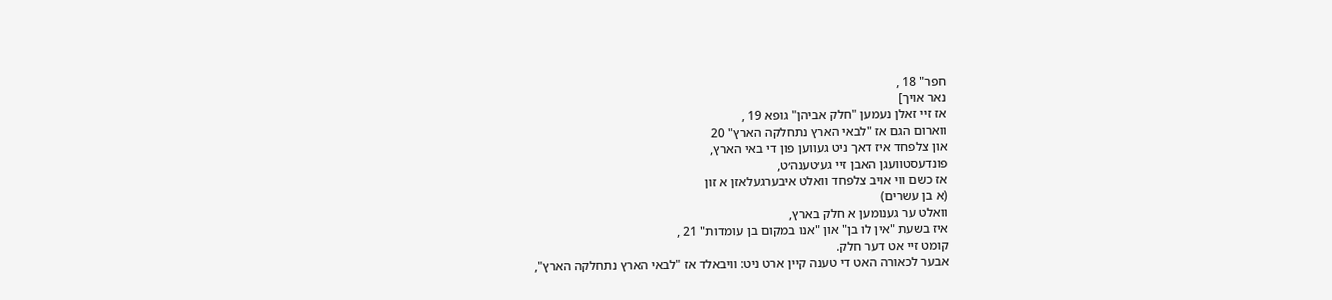חפר" 18 ,
נאר אויך]
אז זיי זאלן נעמען "חלק אביהן" גופא 19 ,
ווארום הגם אז "לבאי הארץ נתחלקה הארץ" 20
און צלפחד איז דאך ניט געווען פון די באי הארץ,
פונדעסטוועגן האבן זיי גע׳טענה׳ט,
אז כשם ווי אויב צלפחד וואלט איבערגעלאזן א זון
(א בן עשרים)
וואלט ער גענומען א חלק בארץ,
איז בשעת "אין לו בן" און "אנו במקום בן עומדות" 21 ,
קומט זיי אט דער חלק.
אבער לכאורה האט די טענה קיין ארט ניט: וויבאלד אז "לבאי הארץ נתחלקה הארץ",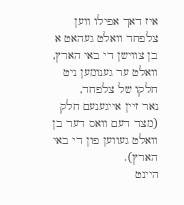איז דאך אפילו ווען צלפחד וואלט געהאט א בן צווישן די באי הארץ,
וואלט ער גענומען ניט חלקו של צלפחד,
נאר זיין אייגענעם חלק
(מצד דעם וואס דער בן וואלט געווען פון די באי הארץ).
היינט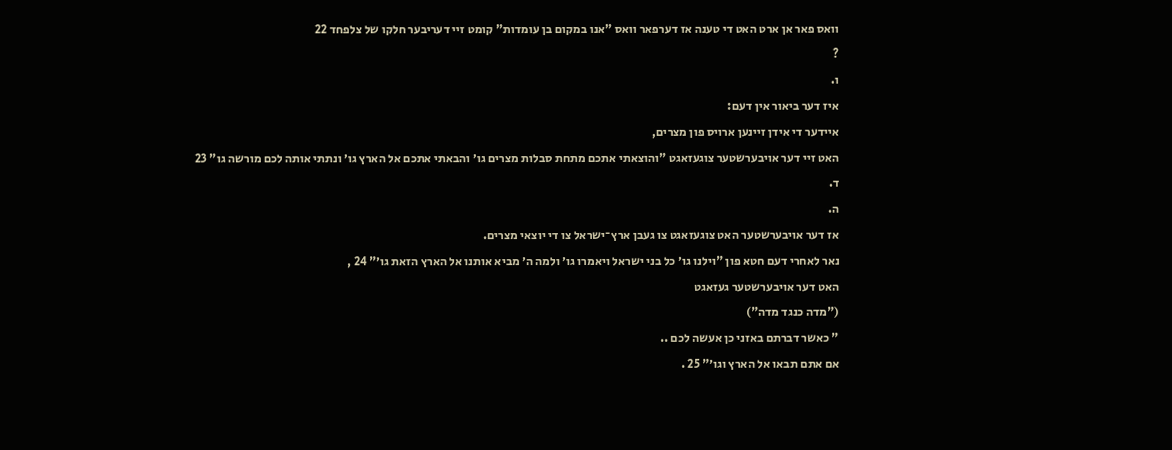וואס פאר אן ארט האט די טענה אז דערפאר וואס "אנו במקום בן עומדות" קומט זיי דעריבער חלקו של צלפחד 22
?
ו.
איז דער ביאור אין דעם:
איידער די אידן זיינען ארויס פון מצרים,
האט זיי דער אויבערשטער צוגעזאגט "והוצאתי אתכם מתחת סבלות מצרים גו׳ והבאתי אתכם אל הארץ גו׳ ונתתי אותה לכם מורשה גו" 23
ד.
ה.
אז דער אויבערשטער האט צוגעזאגט צו געבן ארץ־ישראל צו די יוצאי מצרים.
נאר לאחרי דעם חטא פון "וילנו גו׳ כל בני ישראל ויאמרו גו׳ ולמה ה׳ מביא אותנו אל הארץ הזאת גו׳" 24 ,
האט דער אויבערשטער געזאגט
("מדה כנגד מדה")
" כאשר דברתם באזני כן אעשה לכם ..
אם אתם תבאו אל הארץ וגו׳" 25 .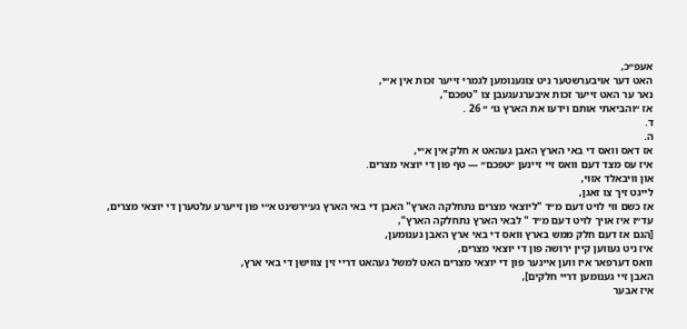אעפ״כ,
האט דער אויבערשטער ניט צוגענומען לגמרי זייער זכות אין א״י,
נאר ער האט זייער זכות איבערגעגעבן צו "טפכם",
אז ״והביאתי אותם וידעו את הארץ גו׳ ״ 26 .
ד.
ה.
אז דאס וואס די באי הארץ האבן געהאט א חלק אין א״י,
איז עס מצד דעם וואס זיי זיינען ״טפכם״ — טף פון די יוצאי מצרים.
און וויבאלד אזוי,
לייגט זיך צו זאגן,
אז כשם ווי לויט דעם מ״ד "ליוצאי מצרים נתחלקה הארץ" האבן די באי הארץ גע׳ירש׳נט א״י פון זייערע עלטערן די יוצאי מצרים,
עד״ז איז אויך לויט דעם מ״ד " לבאי הארץ נתחלקה הארץ",
[הגם אז דעם חלק ממש בארץ וואס די באי ארץ האבן גענומען,
איז ניט געווען קיין ירושה פון די יוצאי מצרים,
וואס דערפאר איז ווען איינער פון די יוצאי מצרים האט למשל געהאט דריי זין צווישן די באי ארץ,
האבן זיי גענומען דריי חלקים],
איז אבער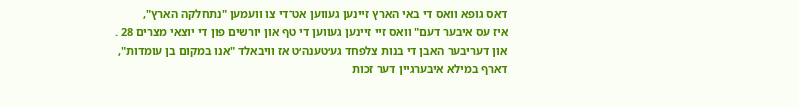דאס גופא וואס די באי הארץ זיינען געווען אט־די צו וועמען "נתחלקה הארץ",
איז עס איבער דעם" וואס זיי זיינען געווען די טף און יורשים פון די יוצאי מצרים 28 .
און דעריבער האבן די בנות צלפחד גע׳טענה׳ט אז וויבאלד "אנו במקום בן עומדות",
דארף במילא איבערגיין דער זכות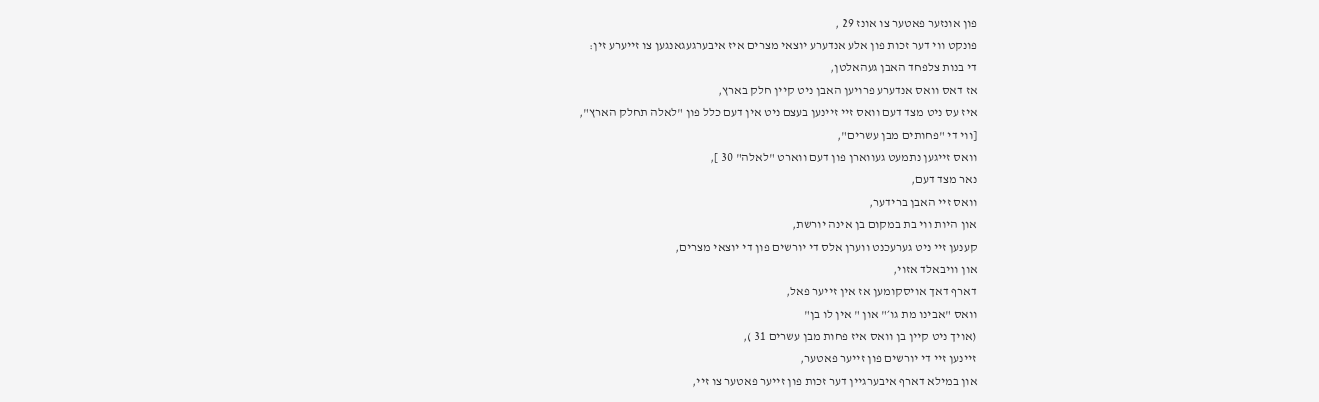פון אונזער פאטער צו אונז 29 ,
פונקט ווי דער זכות פון אלע אנדערע יוצאי מצרים איז איבערגעגאנגען צו זייערע זין:
די בנות צלפחד האבן געהאלטן,
אז דאס וואס אנדערע פרויען האבן ניט קיין חלק בארץ,
איז עס ניט מצד דעם וואס זיי זיינען בעצם ניט אין דעם כלל פון "לאלה תחלק הארץ",
[ווי די "פחותים מבן עשרים",
וואס זייגען נתמעט געווארן פון דעם ווארט "לאלה" 30 ],
נאר מצד דעם,
וואס זיי האבן ברידער,
און היות ווי בת במקום בן אינה יורשת,
קענען זיי ניט גערעכנט ווערן אלס די יורשים פון די יוצאי מצרים,
און וויבאלד אזוי,
דארף דאך אויסקומען אז אין זייער פאל,
וואס "אבינו מת גו׳" און " אין לו בן"
(אויך ניט קיין בן וואס איז פחות מבן עשרים 31 ),
זיינען זיי די יורשים פון זייער פאטער,
און במילא דארף איבערגיין דער זכות פון זייער פאטער צו זיי,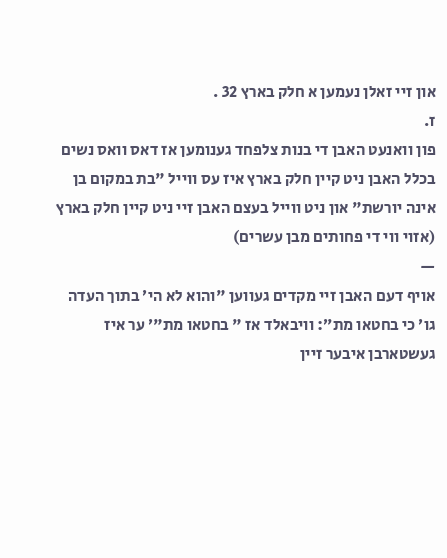און זיי זאלן נעמען א חלק בארץ 32 .
ז.
פון וואנעט האבן די בנות צלפחד גענומען אז דאס וואס נשים בכלל האבן ניט קיין חלק בארץ איז עס ווייל "בת במקום בן אינה יורשת" און ניט ווייל בעצם האבן זיי ניט קיין חלק בארץ
(אזוי ווי די פחותים מבן עשרים)
—
אויף דעם האבן זיי מקדים געווען "והוא לא הי׳ בתוך העדה גו׳ כי בחטאו מת״: וויבאלד אז " בחטאו מת"׳ ער איז געשטארבן איבער זיין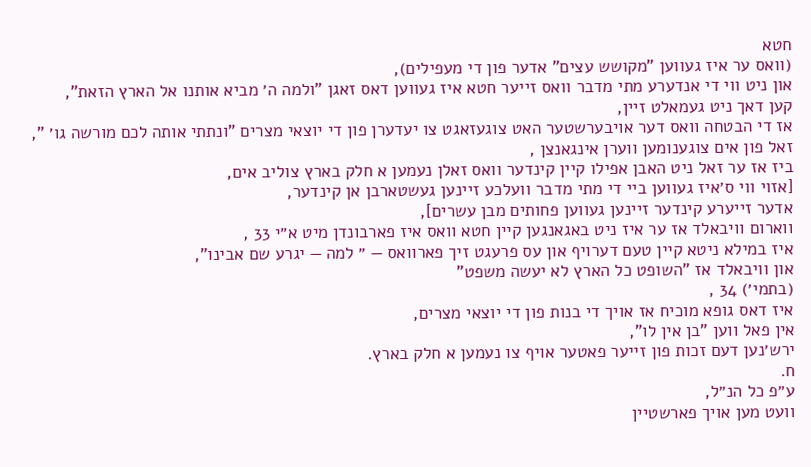חטא
(וואס ער איז געווען "מקושש עצים" אדער פון די מעפילים),
און ניט ווי די אנדערע מתי מדבר וואס זייער חטא איז געווען דאס זאגן "ולמה ה׳ מביא אותנו אל הארץ הזאת",
קען דאך ניט געמאלט זיין,
אז די הבטחה וואס דער אויבערשטער האט צוגעזאגט צו יעדערן פון די יוצאי מצרים "ונתתי אותה לכם מורשה גו׳ ",
זאל פון אים צוגענומען ווערן אינגאנצן ,
ביז אז ער זאל ניט האבן אפילו קיין קינדער וואס זאלן נעמען א חלק בארץ צוליב אים,
[אזוי ווי ס׳איז געווען ביי די מתי מדבר וועלכע זיינען געשטארבן אן קינדער,
אדער זייערע קינדער זיינען געווען פחותים מבן עשרים],
ווארום וויבאלד אז ער איז ניט באגאנגען קיין חטא וואס איז פארבונדן מיט א״י 33 ,
איז במילא ניטא קיין טעם דערויף און עס פרעגט זיך פארוואס — ״ למה — יגרע שם אבינו",
און וויבאלד אז "השופט כל הארץ לא יעשה משפט"
(בתמי׳) 34 ,
איז דאס גופא מוכיח אז אויך די בנות פון די יוצאי מצרים,
אין פאל ווען "בן אין לו",
ירש׳נען דעם זכות פון זייער פאטער אויף צו נעמען א חלק בארץ.
ח.
ע״פ כל הנ״ל,
וועט מען אויך פארשטיין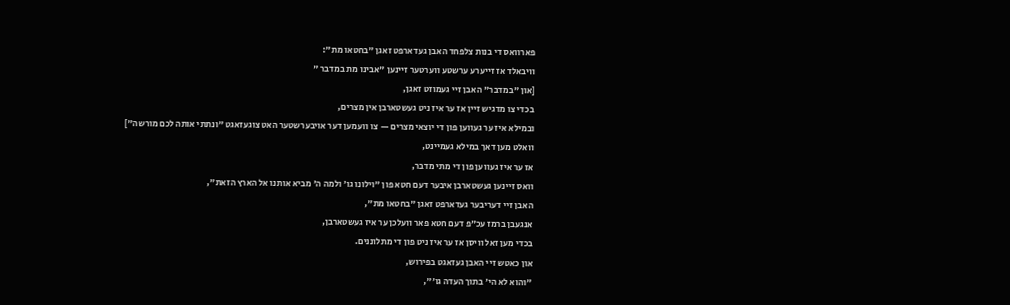פארוואס די בנות צלפחד האבן געדארפט זאגן "בחטאו מת":
וויבאלד אז זייערע ערשטע ווערטער זיינען "אבינו מת במדבר "
[און "במדבר" האבן זיי געמוזט זאגן,
בכדי צו מדגיש זיין אז ער איז ניט געשטארבן אין מצרים,
ובמילא איז ער געווען פון די יוצאי מצרים — צו וועמען דער אויבערשטער האט צוגעזאגט "ונתתי אותה לכם מורשה"]
וואלט מען דאך במילא געמיינט,
אז ער איז געווען פון די מתי מדבר,
וואס זיינען געשטארבן איבער דעם חטא פון "וילונו גו׳ ולמה ה׳ מביא אותנו אל הארץ הזאת",
האבן זיי דעריבער געדארפט זאגן "בחטאו מת",
אנגעבן ברמז עכ״פ דעם חטא פאר וועלכן ער איז געשטארבן,
בכדי מען זאל וויסן אז ער איז ניט פון די מתלוננים.
און כאטש זיי האבן געזאגט בפירוש,
"והוא לא הי׳ בתוך העדה גו׳",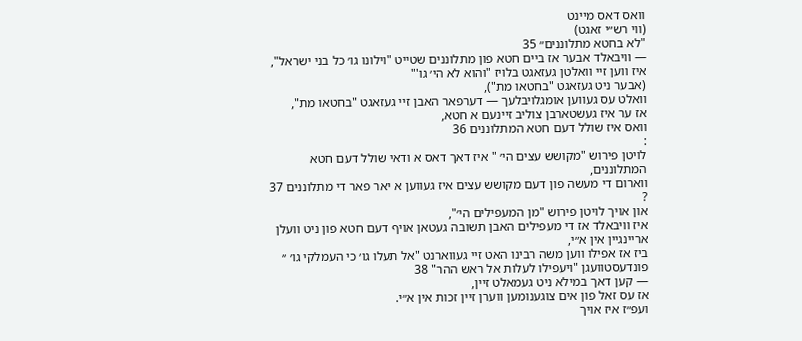וואס דאס מיינט
(ווי רש״י זאגט)
"לא בחטא מתלוננים״ 35
— וויבאלד אבער אז ביים חטא פון מתלוננים שטייט "וילונו גו׳ כל בני ישראל",
איז ווען זיי וואלטן געזאגט בלויז "והוא לא הי׳ גו'"
(אבער ניט געזאגט "בחטאו מת"),
וואלט עס געווען אומגלויבלעך — דערפאר האבן זיי געזאגט "בחטאו מת",
אז ער איז געשטארבן צוליב זיינעם א חטא,
וואס איז שולל דעם חטא המתלוננים 36
:
לויטן פירוש "מקושש עצים הי׳ " איז דאך דאס א ודאי שולל דעם חטא המתלוננים,
ווארום די מעשה פון דעם מקושש עצים איז געווען א יאר פאר די מתלוננים 37 ?
און אויך לויטן פירוש "מן המעפילים הי׳",
איז וויבאלד אז די מעפילים האבן תשובה געטאן אויף דעם חטא פון ניט וועלן אריינגיין אין א״י,
ביז אז אפילו ווען משה רבינו האט זיי געווארנט "אל תעלו גו׳ כי העמלקי גו׳ ׳׳ פונדעסטוועגן "ויעפילו לעלות אל ראש ההר" 38
— קען דאך במילא ניט געמאלט זיין,
אז עס זאל פון אים צוגענומען ווערן זיין זכות אין א״י.
ועפ״ז איז אויך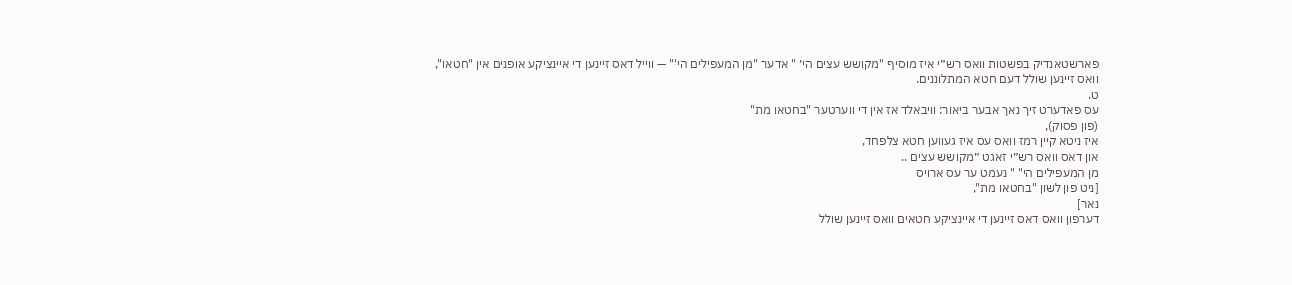פארשטאנדיק בפשטות וואס רש״י איז מוסיף "מקושש עצים הי׳ " אדער "מן המעפילים הי'" — ווייל דאס זיינען די איינציקע אופנים אין "חטאו",
וואס זיינען שולל דעם חטא המתלוננים.
ט.
עס פאדערט זיך נאך אבער ביאור: וויבאלד אז אין די ווערטער "בחטאו מת"
(פון פסוק),
איז ניטא קיין רמז וואס עס איז געווען חטא צלפחד,
און דאס וואס רש״י זאגט ״מקושש עצים ..
מן המעפילים הי" " נעמט ער עס ארויס
[ניט פון לשון "בחטאו מת",
נאר]
דערפון וואס דאס זיינען די איינציקע חטאים וואס זיינען שולל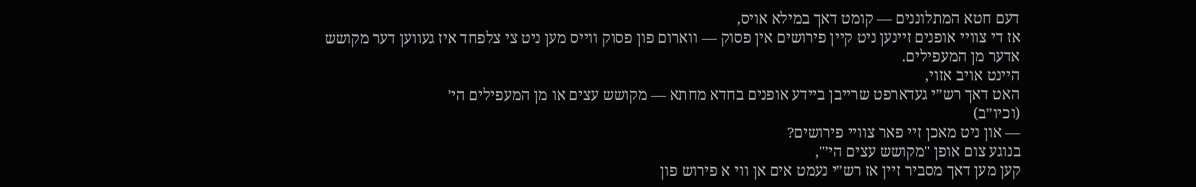דעם חטא המתלוננים — קומט דאך במילא אויס,
אז די צוויי אופנים זיינען ניט קיין פירושים אין פסוק — ווארום פון פסוק ווייס מען ניט צי צלפחד איז געווען דער מקושש אדער מן המעפילים.
היינט אויב אזוי,
האט דאך רש״י געדארפט שרייבן ביידע אופנים בחדא מחתא — מקושש עצים או מן המעפילים הי׳
(וכיו״ב)
— און ניט מאכן זיי פאר צוויי פירושים?
בנוגע צום אופן "מקושש עצים הי׳",
קען מען דאך מסביר זיין אז רש״י נעמט אים אן ווי א פירוש פון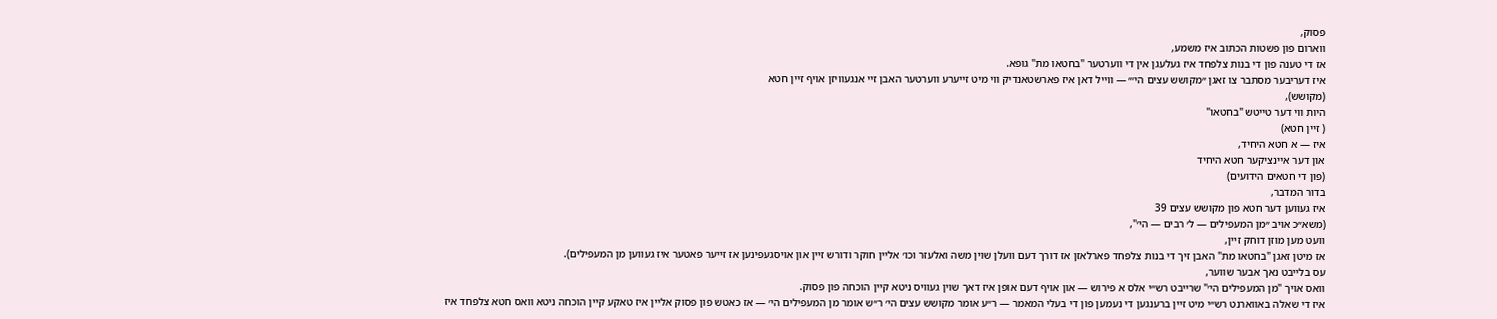פסוק,
ווארום פון פשטות הכתוב איז משמע,
אז די טענה פון די בנות צלפחד איז געלעגן אין די ווערטער "בחטאו מת" גופא.
איז דעריבער מסתבר צו זאגן ״מקושש עצים הי׳״ — ווייל דאן איז פארשטאנדיק ווי מיט זייערע ווערטער האבן זיי אנגעוויזן אויף זיין חטא
(מקושש),
היות ווי דער טייטש "בחטאו"
( זיין חטא)
איז — א חטא היחיד,
און דער אײנציקער חטא היחיד
(פון די חטאים הידועים)
בדור המדבר,
איז געווען דער חטא פון מקושש עצים 39
(משא״כ אויב ״מן המעפילים — ל׳ רבים — הי׳",
וועט מען מוזן דוחק זיין,
אז מיטן זאגן "בחטאו מת" האבן זיך די בנות צלפחד פארלאזן אז דורך דעם וועלן שוין משה ואלעזר וכו׳ אליין חוקר ודורש זיין און אויסגעפינען אז זייער פאטער איז געווען מן המעפילים).
עס בלייבט נאך אבער שווער,
וואס אויך "מן המעפילים הי׳" שרייבט רש״י אלס א פירוש — און אויף דעם אופן איז דאך שוין געוויס ניטא קיין הוכחה פון פסוק.
איז די שאלה באווארנט רש״י מיט זיין ברענגען די נעמען פון די בעלי המאמר — ר״ע אומר מקושש עצים הי׳ ר״ש אומר מן המעפילים הי׳ — אז כאטש פון פסוק אליין איז טאקע קיין הוכחה ניטא וואס חטא צלפחד איז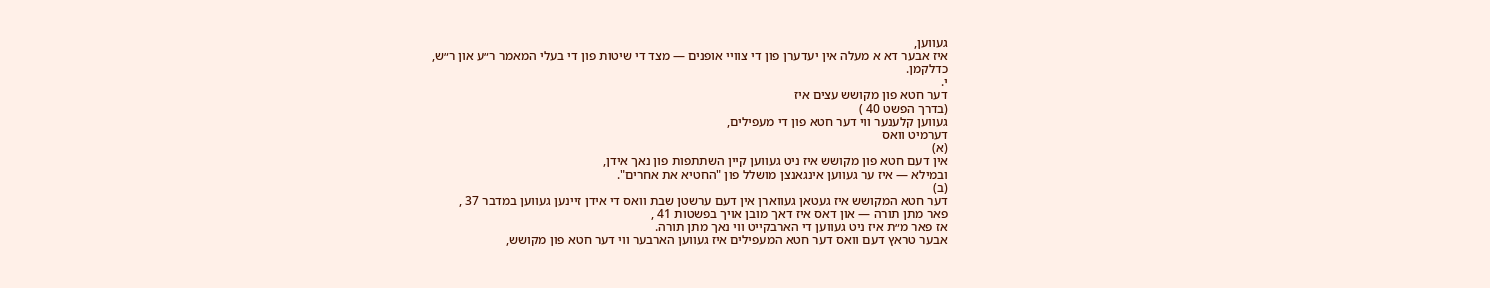געווען,
איז אבער דא א מעלה אין יעדערן פון די צוויי אופנים — מצד די שיטות פון די בעלי המאמר ר״ע און ר״ש,
כדלקמן.
י.
דער חטא פון מקושש עצים איז
(בדרך הפשט 40 )
געווען קלענער ווי דער חטא פון די מעפילים,
דערמיט וואס
(א)
אין דעם חטא פון מקושש איז ניט געווען קיין השתתפות פון נאך אידן,
ובמילא — איז ער געווען אינגאנצן מושלל פון "החטיא את אחרים".
(ב)
דער חטא המקושש איז געטאן געווארן אין דעם ערשטן שבת וואס די אידן זיינען געווען במדבר 37 ,
פאר מתן תורה — און דאס איז דאך מובן אויך בפשטות 41 ,
אז פאר מ״ת איז ניט געווען די הארבקייט ווי נאך מתן תורה.
אבער טראץ דעם וואס דער חטא המעפילים איז געווען הארבער ווי דער חטא פון מקושש,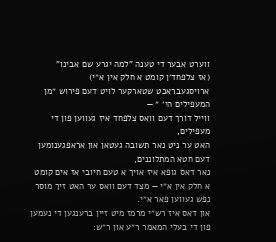ווערט אבער די טענה "למה יגרע שם אבינו"
(אז צלפחד׳ן קומט א חלק אין א״י)
ארויסגעבראכט שטארקער לויט דעם פירוש ״מן המעפילים הי׳ ״ —
ווייל דורך דעם וואס צלפחד איז געווען פון די מעפילים,
האט ער ניט נאר תשובה געטאן און אראפגענומען דעם חטא המתלוננים,
נאר דאס גופא איז אויך א טעם חיובי אז אים קומט א חלק אין א״י — מצד דעם וואס ער האט זיך מוסר נפש געווען פאר א״י.
און דאס איז רש״י מרמז מיט זיין ברענגען די נעמען פון די בעלי המאמר ר״ע און ר״ש: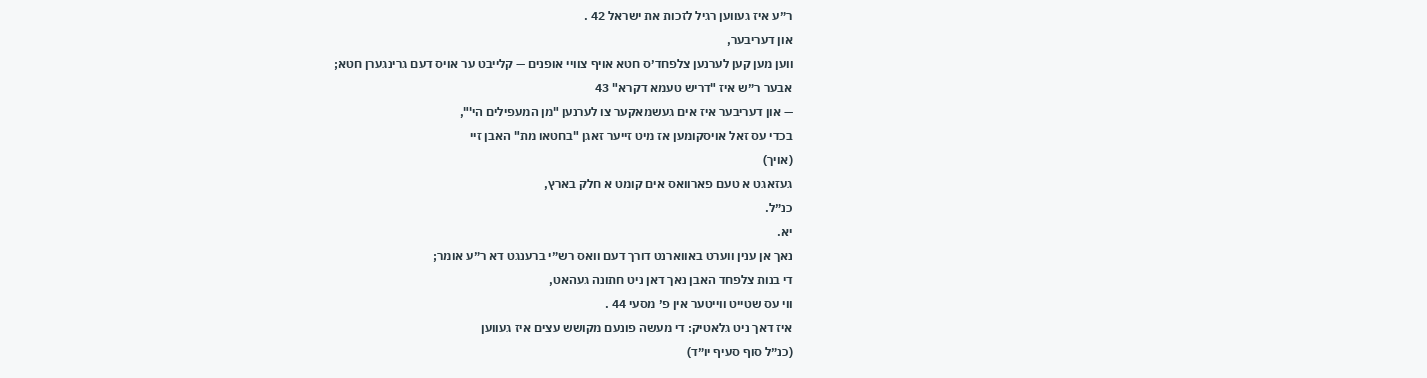ר״ע איז געווען רגיל לזכות את ישראל 42 .
און דעריבער,
ווען מען קען לערנען צלפחד׳ס חטא אויף צוויי אופנים — קלייבט ער אויס דעם גרינגערן חטא;
אבער ר״ש איז "דריש טעמא דקרא" 43
— און דעריבער איז אים געשמאקער צו לערנען "מן המעפילים הי'",
בכדי עס זאל אויסקומען אז מיט זייער זאגן "בחטאו מת" האבן זיי
(אויך)
געזאגט א טעם פארוואס אים קומט א חלק בארץ,
כנ״ל.
יא.
נאך אן ענין ווערט באווארנט דורך דעם וואס רש״י ברענגט דא ר״ע אומר;
די בנות צלפחד האבן נאך דאן ניט חתונה געהאט,
ווי עס שטייט ווייטער אין פ׳ מסעי 44 .
איז דאך ניט גלאטיק: די מעשה פונעם מקושש עצים איז געווען
(כנ״ל סוף סעיף יו״ד)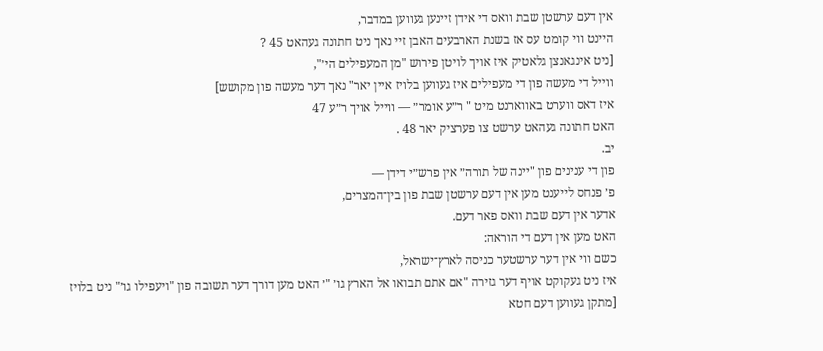אין דעם ערשטן שבת וואס די אידן זיינען געווען במדבר,
היינט ווי קומט עס אז בשנת הארבעים האבן זיי נאך ניט חתונה געהאט 45 ?
[ניט אינגאנצן גלאטיק איז אויך לויטן פירוש "מן המעפילים הי׳",
ווייל די מעשה פון די מעפילים איז געווען בלויז איין יאר" נאך דער מעשה פון מקושש]
איז דאס ווערט באווארנט מיט " ר״ע אומר״ — ווייל אויך ר״ע 47
האט חתונה געהאט ערשט צו פערציק יאר 48 .
יב.
פון די ענינים פון "יינה של תורה״ אין פרש״י דידן —
פ׳ פנחס לייענט מען אין דעם ערשטן שבת פון בין־המצרים,
אדער אין דעם שבת וואס פאר דעם.
האט מען אין דעם די הוראה:
כשם ווי אין דער ערשטער כניסה לארץ־ישראל,
איז ניט געקוקט אויף דער גזירה "אם אתם תבואו אל הארץ גו׳ "׳ האט מען דורך דער תשובה פון "ויעפילו גו׳" ניט בלויז
[מתקן געווען דעם חטא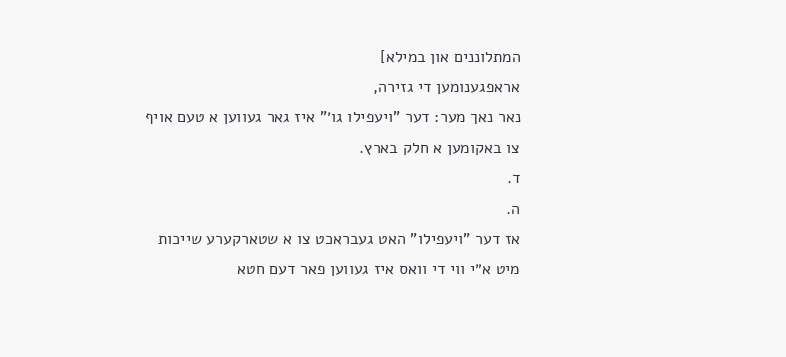המתלוננים און במילא]
אראפגענומען די גזירה,
נאר נאך מער: דער "ויעפילו גו׳" איז גאר געווען א טעם אויף צו באקומען א חלק בארץ.
ד.
ה.
אז דער "ויעפילו" האט געבראכט צו א שטארקערע שייכות מיט א״י ווי די וואס איז געווען פאר דעם חטא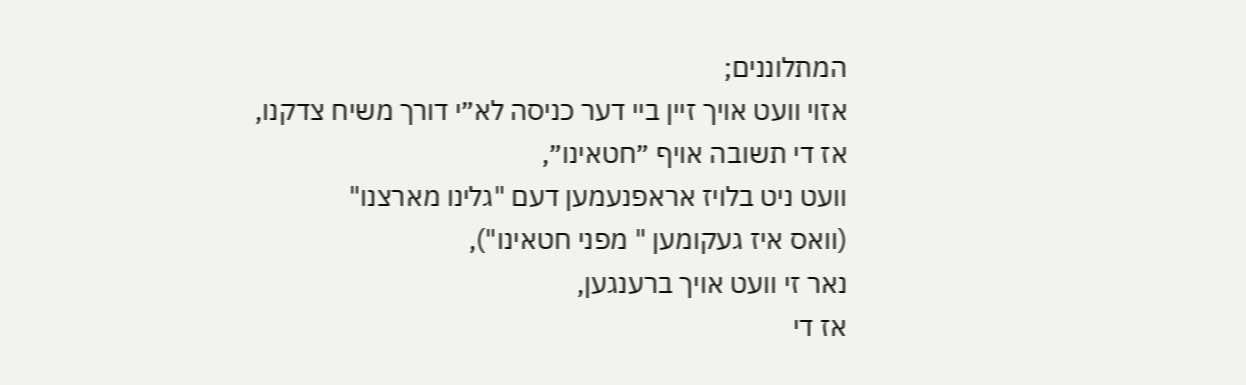המתלוננים;
אזוי וועט אויך זיין ביי דער כניסה לא״י דורך משיח צדקנו,
אז די תשובה אויף ״חטאינו״,
וועט ניט בלויז אראפנעמען דעם "גלינו מארצנו"
(וואס איז געקומען " מפני חטאינו"),
נאר זי וועט אויך ברענגען,
אז די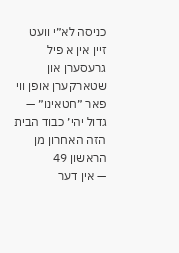כניסה לא״י וועט זיין אין א פיל גרעסערן און שטארקערן אופן ווי פאר ״חטאינו״ — גדול יהי׳ כבוד הבית הזה האחרון מן הראשון 49
— אין דער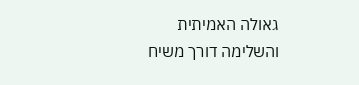גאולה האמיתית והשלימה דורך משיח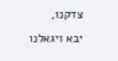צדקנו,
יבא ויגאלנו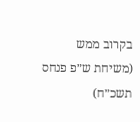בקרוב ממש
(משיחת ש״פ פנחס תשכ״ח)